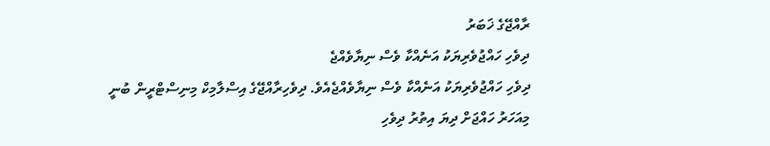ރާއްޖޭގެ ޚަބަރު
ދިވެހި ހައްޖުވެރިޔަކު އަނެއްކާ ވެސް ނިޔާވެއްޖެ
ދިވެހި ހައްޖުވެރިޔަކު އަނެއްކާ ވެސް ނިޔާވެއްޖެއެވެ. ދިވެހިރާއްޖޭގެ އިސްލާމިކް މިނިސްޓްރީން ބުނީ މިއަހަރު ހައްޖަށް ދިޔަ އިތުރު ދިވެހި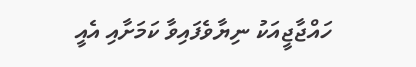ހައްޖާޖީއަކު ނިޔާވެފައިވާ ކަމަށާއި އެއީ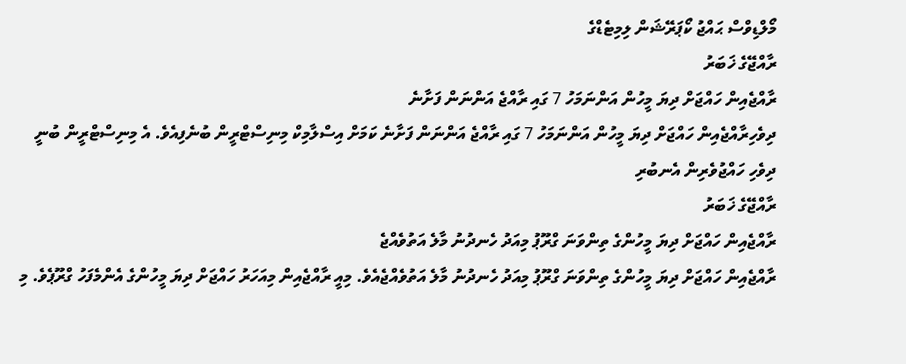މޯލްޑިވްސް ޙައްޖު ކޯޕަރޭޝަން ލިމިޓެޑްގެ
ރާއްޖޭގެ ޚަބަރު
ރާއްޖެއިން ހައްޖަށް ދިޔަ މީހުން އަންނަމަހު 7 ގައި ރާއްޖެ އަންނަން ފަށާނެ
ދިވެހިރާއްޖެއިން ހައްޖަށް ދިޔަ މީހުން އަންނަމަހު 7 ގައި ރާއްޖެ އަންނަން ފަށާނެ ކަމަށް އިސްލާމިކް މިނިސްޓްރީން ބުނެފިއެވެ. އެ މިނިސްޓްރީން ބުނީ ދިވެހި ހައްޖުވެރިން އެނބުރި
ރާއްޖޭގެ ޚަބަރު
ރާއްޖެއިން ހައްޖަށް ދިޔަ މީހުންގެ ތިންވަނަ ގްރޫޕު މިއަދު ހެނދުނު މާލެ އަތުވެއްޖެ
ރާއްޖެއިން ހައްޖަށް ދިޔަ މީހުންގެ ތިންވަނަ ގްރޫޕު މިއަދު ހެނދުނު މާލެ އަތުވެއްޖެއެވެ. މިއީ ރާއްޖެއިން މިއަހަރު ހައްޖަށް ދިޔަ މީހުންގެ އެންމެފަހު ގްރޫޕެވެ. މި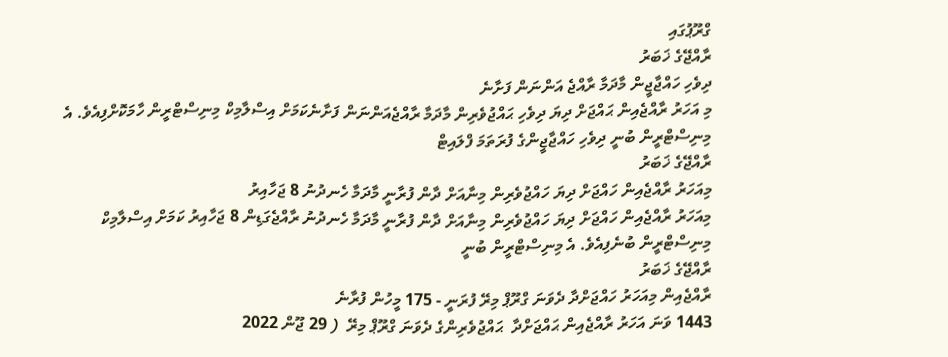ގްރޫޕުގައި
ރާއްޖޭގެ ޚަބަރު
ދިވެހި ހައްޖާޖީން މާދަމާ ރާއްޖެ އަންނަން ފަށާނެ
މި އަހަރު ރާއްޖެއިން ޙައްޖަށް ދިޔަ ދިވެހި ޙައްޖުވެރިން މާދަމާ ރާއްޖެއަންނަން ފަށާނެކަމަށް އިސްލާމިކް މިނިސްޓްރީން ހާމަކޮށްފިއެވެ. އެ މިނިސްޓްރީން ބުނީ ދިވެހި ހައްޖާޖީންގެ ފުރަތަމަ ފްލައިޓް
ރާއްޖޭގެ ޚަބަރު
މިއަހަރު ރާއްޖެއިން ހައްޖަށް ދިޔަ ހައްޖުވެރިން މިނާއަށް ދާން ފުރާނީ މާދަމާ ހެނދުނު 8 ޖަހާއިރު
މިއަހަރު ރާއްޖެއިން ހައްޖަށް ދިޔަ ހައްޖުވެރިން މިނާއަށް ދާން ފުރާނީ މާދަމާ ހެނދުނު ރާއްޖެގަޑިން 8 ޖަހާއިރު ކަމަށް އިސްލާމިކް މިނިސްޓްރީން ބުނެފިއެވެ. އެ މިނިސްޓްރީން ބުނީ
ރާއްޖޭގެ ޚަބަރު
ރާއްޖެއިން މިއަހަރު ހައްޖަށްދާ ދެވަނަ ގްރޫޕް މިރޭ ފުރަނީ - 175 މީހުން ފުރާނެ
1443 ވަނަ އަހަރު ރާއްޖެއިން ޙައްޖަށްދާ  ޙައްޖުވެރިންގެ ދެވަނަ ގްރޫޕް މިރޭ  ( 29 ޖޫން 2022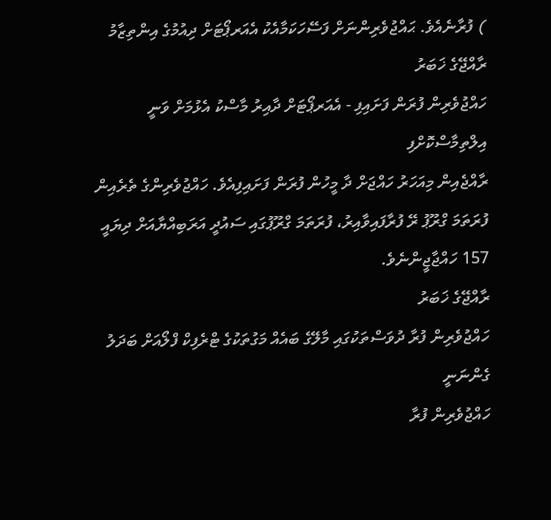) ފުރާނެއެވެ. ޙައްޖުވެރިންނަށް ފަސޭހަކަމާއެކު އެއަރޕޯޓަށް ދިއުމުގެ އިންތިޒާމު
ރާއްޖޭގެ ޚަބަރު
ހައްޖުވެރިން ފުރަން ފަށައިފި - އެއަރޕޯޓަށް ދާއިރު މާސްކު އެޅުމަށް ވަނީ އިލްތިމާސްކޮށްފި
ރާއްޖެއިން މިއަހަރު ހައްޖަށް ދާ މީހުން ފުރަން ފަށައިފިއެވެ. ހައްޖުވެރިންގެ ތެރެއިން ފުރަތަމަ ގްރޫޕު ރޭ ފުރާފައިވާއިރު، ފުރަތަމަ ގްރޫޕުގައި ސައުދީ އަރަބިއްޔާއަށް ދިޔައީ 157 ހައްޖާޖީންނެވެ.
ރާއްޖޭގެ ޚަބަރު
ހައްޖުވެރިން ފުރާ ދުވަސްތަކުގައި މާލޭގެ ބައެއް މަގުތަކުގެ ޓްރެފިކް ފްލޯއަށް ބަދަލު ގެންނަނީ
ހައްޖުވެރިން ފުރާ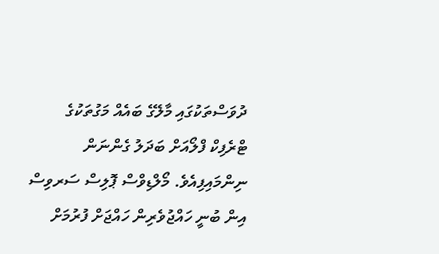ދުވަސްތަކުގައި މާލޭގެ ބައެއް މަގުތަކުގެ ޓްރެފިކް ފްލޯއަށް ބަދަލު ގެންނަން ނިންމައިފިއެވެ. މޯލްޑިވްސް ޕޮލިސް ސަރވިސް އިން ބުނީ ހައްޖުވެރިން ހައްޖަށް ފުރުމަށް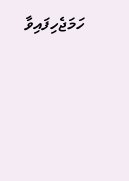ހަމަޖެހިފައިވާ